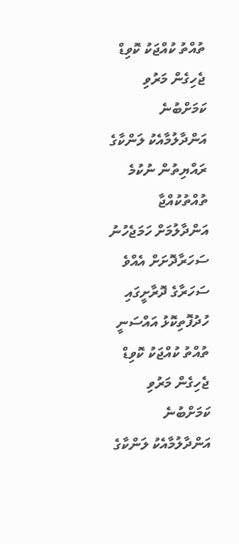ތުއްތު ކުއްޖަކު ކޮވިޑް ޖެހިގެން މަރުވި ކަމަށްބުނެ އަންދާލުމާއެކު ލަންކާގެ ރައްޔިތުން ނުކުމެ ތުއްތުކުއްޖާ އަންދާލުމަށް ހަމަޖެހުނު ސަހަރާދޮށަށް އެއްވެ ސަހަރާގެ ދޮރާށީގައި ހުދުފޮތިކޮޅު އައްސަނީ
ތުއްތު ކުއްޖަކު ކޮވިޑް ޖެހިގެން މަރުވި ކަމަށްބުނެ އަންދާލުމާއެކު ލަންކާގެ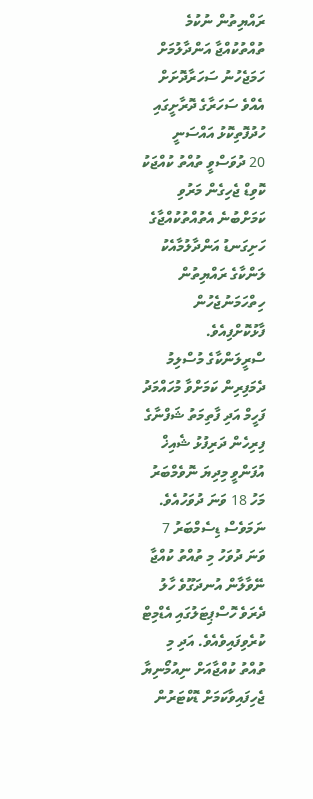ރައްޔިތުން ނުކުމެ ތުއްތުކުއްޖާ އަންދާލުމަށް ހަމަޖެހުނު ސަހަރާދޮށަށް އެއްވެ ސަހަރާގެ ދޮރާށީގައި ހުދުފޮތިކޮޅު އައްސަނީ
20 ދުވަސްވީ ތުއްތު ކުއްޖަކު ކޮވިޑް ޖެހިގެން މަރުވި ކަމަށްބުނެ އެތުއްތުކުއްޖާގެ ހަށިގަނޑު އަންދާލުމާއެކު ލަންކާގެ ރައްޔިތުން ހިތްހަމަނުޖެހުން ފާޅުކޮށްފިއެވެ.
ސްރީލަންކާގެ މުސްލިމު ދެމަފިރިން ކަމަށްވާ މުހައްމަދު ފަހީމް އަދި ފާތިމަތު ޝަފްނާގެ ފިރިހެން ދަރިފުޅު ޝެއިޚް އުފަންވީ މިދިޔަ ނޮވެމްބަރު މަހު 18 ވަނަ ދުވަހުއެވެ. ނަމަވެސް ޑިސެމްބަރު 7 ވަނަ ދުވަހު މި ތުއްތު ކުއްޖާ ނޭވާލާން އުނދަގޫވެ ހާލު ދެރަވެ ހޮސްޕިޓަލުގައި އެޑްމިޓް ކުރެވިފައިވެއެވެ. އަދި މި ތުއްތު ކުއްޖާއަށް ނިއުމޯނިޔާ ޖެހިފައިވާކަމަށް ޑޮކްޓަރުން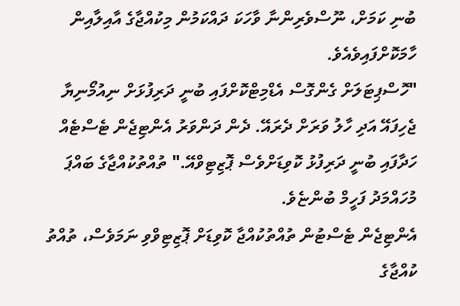ބުނި ކަމަށް، ނޫސްވެރިންނާ ވާހަކަ ދައްކަމުން މިކުއްޖާގެ އާއިލާއިން ހާމަކޮށްފައިވެއެވެ.
"ހޮސްޕިޓަލަށް ގެންގޮސް އެޑްމިޓްކޮށްފައި ބުނީ ދަރިފުޅަށް ނިއުމޯނިޔާ ޖެހިފައޭ އަދި ހާލު ވަރަށް ދެރައޭ. ދެން ދަންވަރު އެންޓިޖެން ޓެސްޓެއް ހަދާފައި ބުނީ ދަރިފުޅު ކޮވިޑަށްވެސް ޕޮޒިޓިވްއޭ." ތުއްތުކުއްޖާގެ ބައްޕަ މުހައްމަދު ފަހީމް ބުންޏެވެ.
އެންޓިޖެން ޓެސްޓުން ތުއްތުކުއްޖާ ކޮވިޑަށް ޕޮޒިޓިވްވި ނަމަވެސް، ތުއްތު ކުއްޖާގެ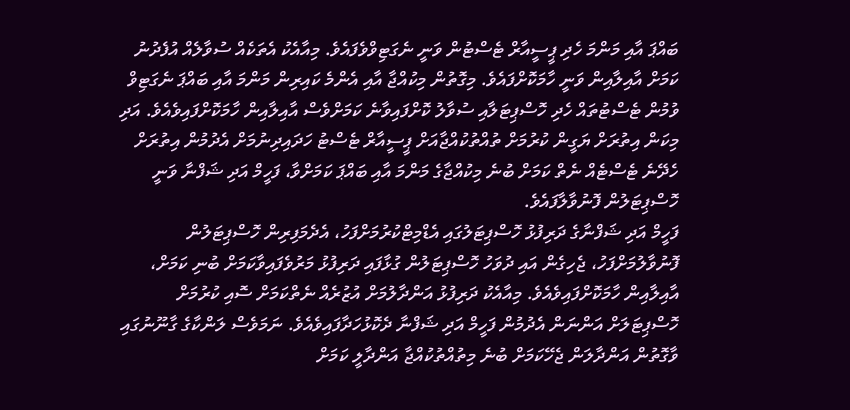ބައްޕަ އާއި މަންމަ ހެދި ޕީސީއާރް ޓެސްޓުން ވަނީ ނެގަޓިވްވެފައެވެ. މިއާއެކު އެތަކެއް ސުވާލެއް އުފެދުނު ކަމަށް އާއިލާއިން ވަނީ ހާމަކޮށްފައެވެ. މިގޮތުން މިކުއްޖާ އާއި އެންމެ ކައިރިން މަންމަ އާއި ބައްޕަ ނެގަޓިވް ވުމުން ޓެސްޓުތައް ހެދި ހޮސްޕިޓަލާއި ސުވާލު ކޮށްފައިވާނެ ކަމަށްވެސް އާއިލާއިން ހާމަކޮށްފައިވެއެވެ. އަދި މިކަން އިތުރަށް ޔަގީން ކުރުމަށް ތުއްތުކުއްޖާއަށް ޕީސީއާރް ޓެސްޓު ހަދައިދިނުމަށް އެދުމުން އިތުރަށް ހެދޭނެ ޓެސްޓެއް ނެތް ކަމަށް ބުނެ މިކުއްޖާގެ މަންމަ އާއި ބައްޕަ ކަމަށްވާ، ފަހީމް އަދި ޝަފްނާ ވަނީ ހޮސްޕިޓަލުން ފޮނުވާލާފައެވެ.
ފަހީމް އަދި ޝަފްނާގެ ދަރިފުޅު ހޮސްޕިޓަލުގައި އެޑްމިޓްކުރުމަށްފަހު، އެދެމަފިރިން ހޮސްޕިޓަލުން ފޮނުވާލުމަށްފަހު، ޖެހިގެން އައި ދުވަހު ހޮސްޕިޓަލުން ގުޅާފައި ދަރިފުޅު މަރުވެފައިވާކަމަށް ބުނި ކަމަށް، އާއިލާއިން ހާމަކޮށްފައިވެއެވެ. މިއާއެކު ދަރިފުޅު އަންދާލުމަށް އުޒުރެއް ނެތްކަމަށް ސޮއި ކުރުމަށް ހޮސްޕިޓަލަށް އަންނަން އެދުމުން ފަހީމް އަދި ޝަފްނާ ދެކޮޅުހަދާފައިވެއެވެ. ނަމަވެސް ލަންކާގެ ގާނޫނުގައި ވާގޮތުން އަންދާލަން ޖެހޭކަމަށް ބުނެ މިތުއްތުކުއްޖާ އަންދާލީ ކަމަށް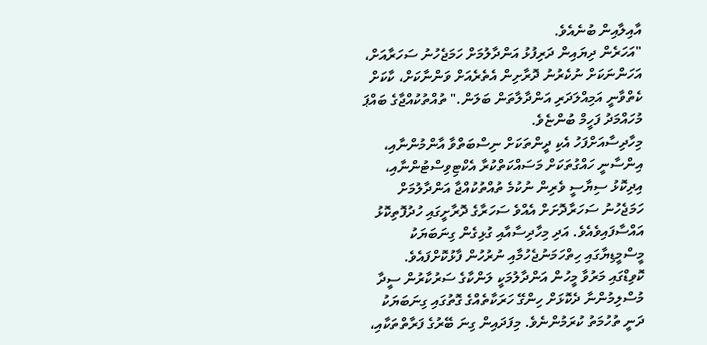އާއިލާއިން ބުނެއެވެ.
"އަހަރެން ދިޔައިން ދަރިފުޅު އަންދާލުމަށް ހަމަޖެހުނު ސަހަރާއަށް، އަހަންނަކަށް ނުކެރުނު ދޮރާށިން އެތެރެއަށް ވަންނާކަށް، ކާކަށް ކެތްވާނީ އަމިއްލަދަރި އަންދާލާތަން ބަލަން." ތުއްތުކުއްޖާގެ ބައްޕަ މުހައްމަދު ފަހީމް ބުންޏެވެ.
މިހާދިސާއަށްފަހު އެކި ދީންތަކަށް ނިސްބަތްވާ އާންމުންނާއި، އިންސާނީ ހައްގުތަކަށް މަސައްކަތްކުރާ އެކްޓިވިސްޓުންނާއި، އިދިކޮޅު ސިޔާސީ ވެރިން ނުކުމެ ތުއްތުކުއްޖާ އަންދާލުމަށް ހަމަޖެހުނު ސަހަރާދޮށަށް އެއްވެ ސަހަރާގެ ދޮރާށީގައި ހުދުފޮތިކޮޅު އައްސާފައިވެއެވެ. އަދި މިހާދިސާއާއި ގުޅިގެން ގިނަބަޔަކު މީސްމީޑިޔާގައި ހިތްހަމަނުޖެހުމާއި ނުރުހުން ފާޅުކޮށްފައެވެ.
ކޮވިޑްގައި މަރުވާ މީހުން އަންދާލުމަކީ ލަންކާގެ ސަރުކާރުން ސީދާ މުސްލިމުންނާ ދެކޮޅަށް ހިންގޭ ހަރަކާތެއްގެ ގޮތުގައި ގިނަބަޔަކު ދަނީ ތުހުމަތު ކުރަމުންނެވެ. މިފަދައިން ގިނަ ބޭރުގެ ފަރާތްތަކާއި،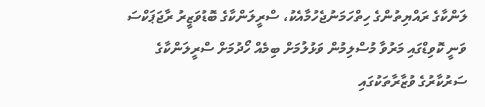ލަންކާގެ ރައްޔިތުންގެ ހިތްހަމަނުޖެހުމާއެކު، ސްރީލަންކާގެ ބޮޑުވަޒީރު ރާޖަޕަކްސަ ވަނީ ކޮވިޑްގައި މަރުވާ މުސްލިމުން ވަޅުލުމަށް ބިމެއް ހޯދުމަށް ސްރީލަންކާގެ ސަރުކާރުގެ ވުޒާރާތަކުގައި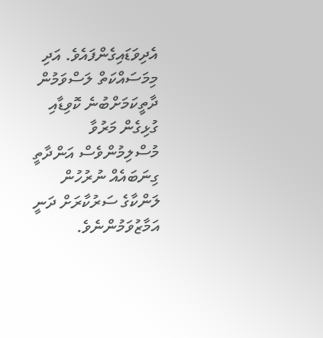އެދިވަޑައިގެންފައެވެ. އަދި މިމަސައްކަތް ލަސްވަމުން ދާތީކަމަށްބުނެ ކޮވިޑާއި ގުޅިގެން މަރުވާ މުސްލިމުންވެސް އަންދާތީ ގިނަބައެއް ނުރުހުން ލަންކާގެ ސަރުކާރަށް ދަނީ އަމާޒުވަމުންނެވެ.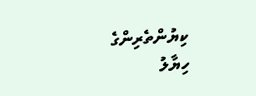ކިޔުންތެރިންގެ ހިޔާލު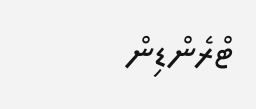ޓްރެންޑިން